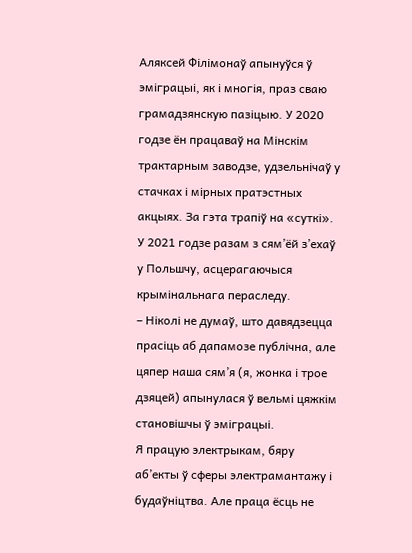Аляксей Філімонаў апынуўся ў эміграцыі, як і многія, праз сваю грамадзянскую пазіцыю. У 2020 годзе ён працаваў на Мінскім трактарным заводзе, удзельнічаў у стачках і мірных пратэстных акцыях. За гэта трапіў на «суткі». У 2021 годзе разам з сям’ёй з’ехаў у Польшчу, асцерагаючыся крымінальнага пераследу.
– Ніколі не думаў, што давядзецца прасіць аб дапамозе публічна, але цяпер наша сям’я (я, жонка і трое дзяцей) апынулася ў вельмі цяжкім становішчы ў эміграцыі.
Я працую электрыкам, бяру аб’екты ў сферы электрамантажу і будаўніцтва. Але праца ёсць не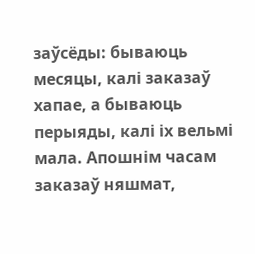заўсёды: бываюць месяцы, калі заказаў хапае, а бываюць перыяды, калі іх вельмі мала. Апошнім часам заказаў няшмат,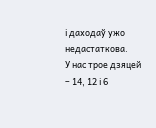і даходаў ужо недастаткова.
У нас трое дзяцей – 14, 12 і 6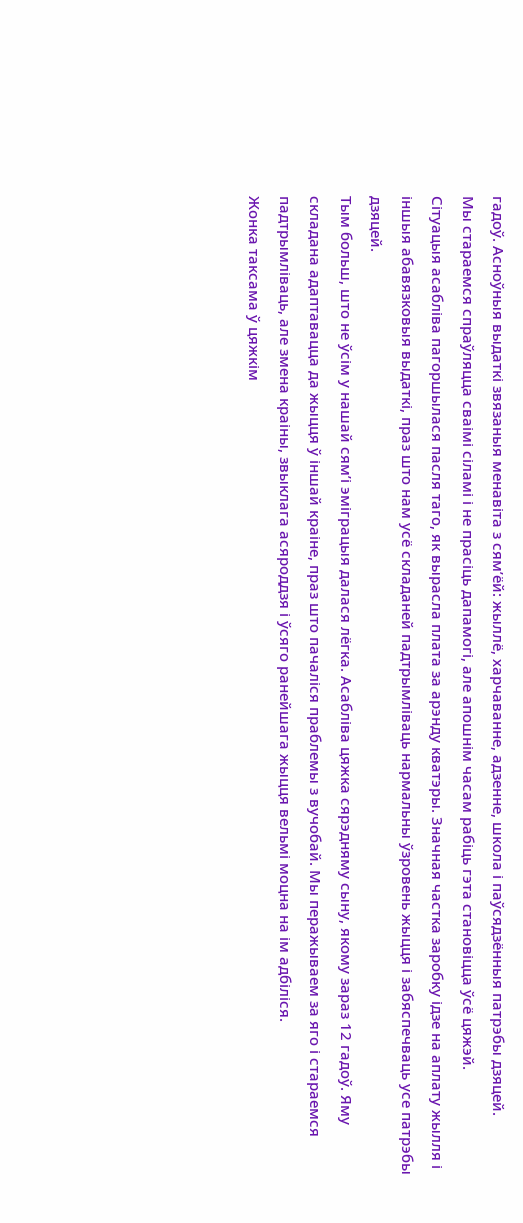гадоў. Асноўныя выдаткі звязаныя менавіта з сям’ёй: жыллё, харчаванне, адзенне, школа і паўсядзённыя патрэбы дзяцей.
Мы стараемся спраўляцца сваімі сіламі і не прасіць дапамогі, але апошнім часам рабіць гэта становіцца ўсё цяжэй.
Сітуацыя асабліва пагоршылася пасля таго, як вырасла плата за арэнду кватэры. Значная частка заробку ідзе на аплату жылля і іншыя абавязковыя выдаткі, праз што нам усё складаней падтрымліваць нармальны ўзровень жыцця і забяспечваць усе патрэбы дзяцей.
Тым больш, што не ўсім у нашай сям’і эміграцыя далася лёгка. Асабліва цяжка сярэдняму сыну, якому зараз 12 гадоў. Яму складана адаптавацца да жыцця ў іншай краіне, праз што пачаліся праблемы з вучобай. Мы перажываем за яго і стараемся падтрымліваць, але змена краіны, звыклага асяроддзя і ўсяго ранейшага жыцця вельмі моцна на ім адбіліся.
Жонка таксама ў цяжкім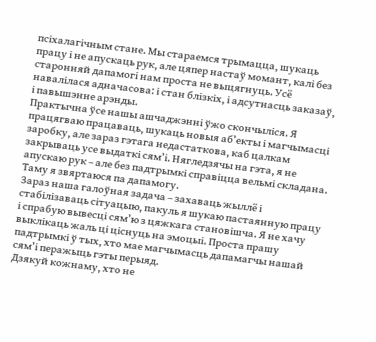псіхалагічным стане. Мы стараемся трымацца, шукаць працу і не апускаць рук, але цяпер настаў момант, калі без старонняй дапамогі нам проста не выцягнуць. Усё навалілася адначасова: і стан блізкіх, і адсутнасць заказаў, і павышэнне арэнды.
Практычна ўсе нашы ашчаджэнні ўжо скончыліся. Я працягваю працаваць, шукаць новыя аб’екты і магчымасці заробку, але зараз гэтага недастаткова, каб цалкам закрываць усе выдаткі сям’і. Нягледзячы на гэта, я не апускаю рук – але без падтрымкі справіцца вельмі складана. Таму я звяртаюся па дапамогу.
Зараз наша галоўная задача – захаваць жыллё і стабілізаваць сітуацыю, пакуль я шукаю пастаянную працу і спрабую вывесці сям’ю з цяжкага становішча. Я не хачу выклікаць жаль ці ціснуць на эмоцыі. Проста прашу падтрымкі ў тых, хто мае магчымасць дапамагчы нашай сям’і перажыць гэты перыяд.
Дзякуй кожнаму, хто не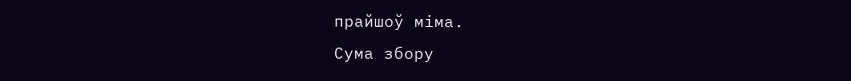прайшоў міма.
Сума збору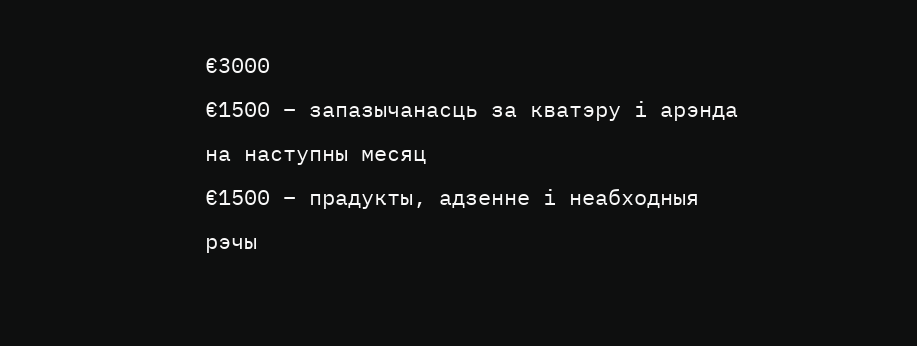€3000
€1500 – запазычанасць за кватэру і арэнда на наступны месяц
€1500 – прадукты, адзенне і неабходныя рэчы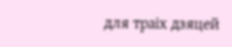для траіх дзяцей